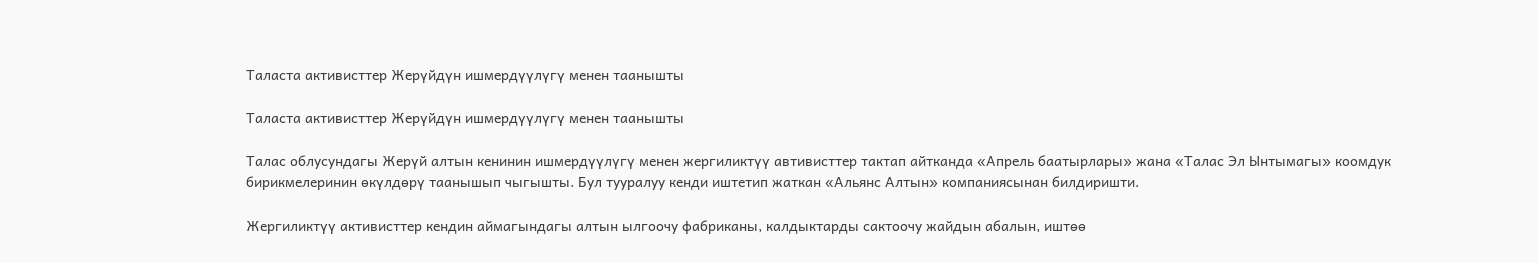Таласта активисттер Жерүйдүн ишмердүүлүгү менен таанышты

Таласта активисттер Жерүйдүн ишмердүүлүгү менен таанышты

Талас облусундагы Жерүй алтын кенинин ишмердүүлүгү менен жергиликтүү автивисттер тактап айтканда «Апрель баатырлары» жана «Талас Эл Ынтымагы» коомдук бирикмелеринин өкүлдөрү таанышып чыгышты. Бул тууралуу кенди иштетип жаткан «Альянс Алтын» компаниясынан билдиришти.

Жергиликтүү активисттер кендин аймагындагы алтын ылгоочу фабриканы, калдыктарды сактоочу жайдын абалын, иштөө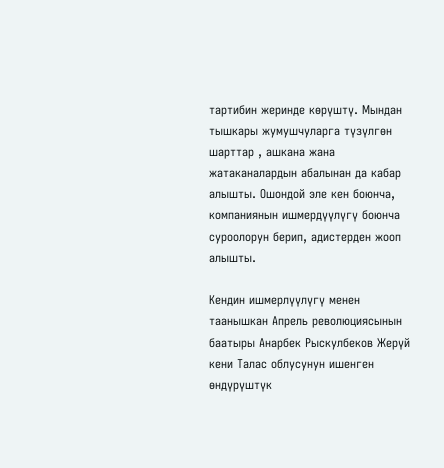тартибин жеринде көрүштү. Мындан тышкары жумушчуларга түзүлгөн шарттар , ашкана жана жатаканалардын абалынан да кабар алышты. Ошондой эле кен боюнча, компаниянын ишмердүүлүгү боюнча суроолорун берип, адистерден жооп алышты.

Кендин ишмерлүүлүгү менен таанышкан Апрель революциясынын баатыры Анарбек Рыскулбеков Жерүй кени Талас облусунун ишенген өндүрүштүк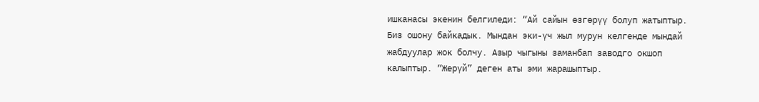ишканасы экенин белгиледи: “Ай сайын өзгөрүү болуп жатыптыр. Биз ошону байкадык. Мындан эки-үч жыл мурун келгенде мындай жабдуулар жок болчу. Азыр чыгыны заманбап заводго окшоп калыптыр. “Жерүй” деген аты эми жарашыптыр.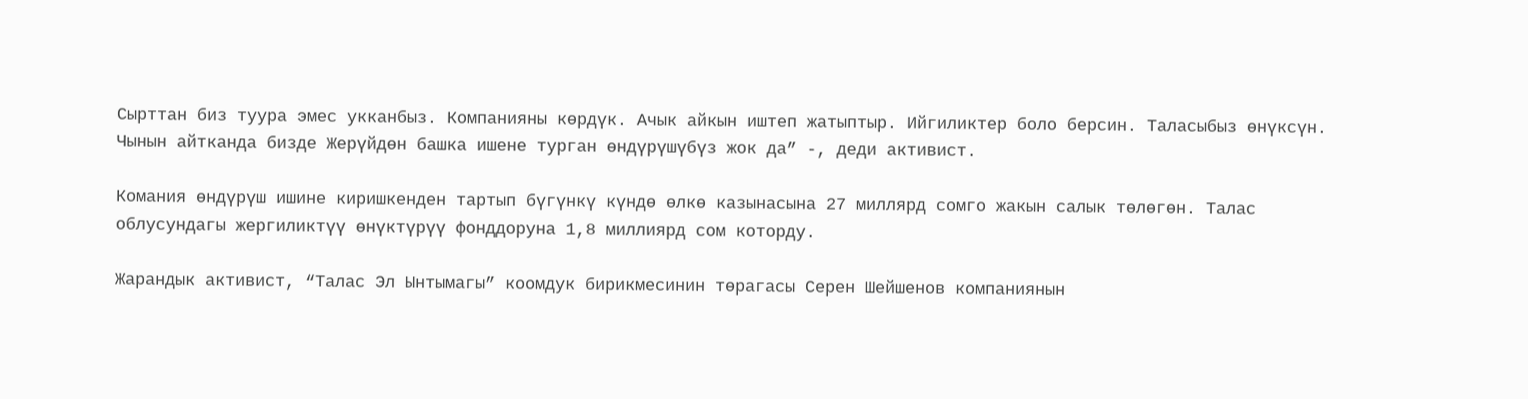Сырттан биз туура эмес укканбыз. Компанияны көрдүк. Ачык айкын иштеп жатыптыр. Ийгиликтер боло берсин. Таласыбыз өнүксүн. Чынын айтканда бизде Жерүйдөн башка ишене турган өндүрүшүбүз жок да” -, деди активист.

Комания өндүрүш ишине киришкенден тартып бүгүнкү күндө өлкө казынасына 27 миллярд сомго жакын салык төлөгөн. Талас облусундагы жергиликтүү өнүктүрүү фонддоруна 1,8 миллиярд сом которду.

Жарандык активист, “Талас Эл Ынтымагы” коомдук бирикмесинин төрагасы Серен Шейшенов компаниянын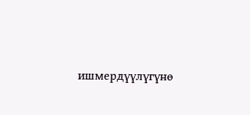ишмердүүлүгүнө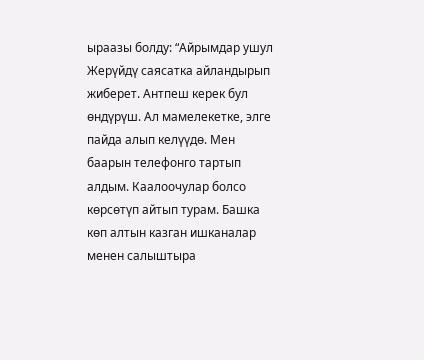ыраазы болду: “Айрымдар ушул Жерүйдү саясатка айландырып жиберет. Антпеш керек бул өндүрүш. Ал мамелекетке, элге пайда алып келүүдө. Мен баарын телефонго тартып алдым. Каалоочулар болсо көрсөтүп айтып турам. Башка көп алтын казган ишканалар менен салыштыра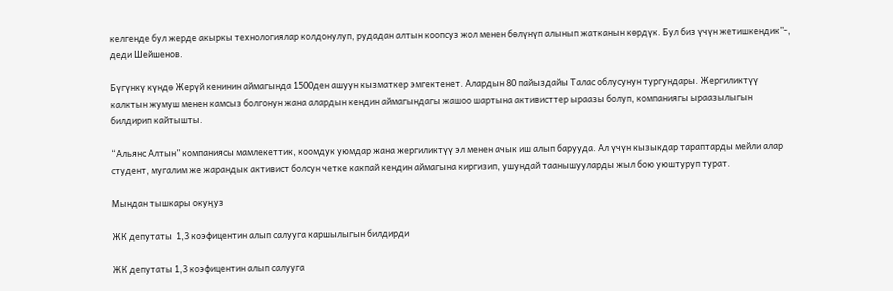келгенде бул жерде акыркы технологиялар колдонулуп, рудадан алтын коопсуз жол менен бөлүнүп алынып жатканын көрдүк. Бул биз үчүн жетишкендик”-, деди Шейшенов.

Бүгүнкү күндө Жерүй кенинин аймагында 1500ден ашуун кызматкер эмгектенет. Алардын 80 пайыздайы Талас облусунун тургундары. Жергиликтүү калктын жумуш менен камсыз болгонун жана алардын кендин аймагындагы жашоо шартына активисттер ыраазы болуп, компаниягы ыраазылыгын билдирип кайтышты.

“Альянс Алтын” компаниясы мамлекеттик, коомдук уюмдар жана жергиликтүү эл менен ачык иш алып барууда. Ал үчүн кызыкдар тараптарды мейли алар студент, мугалим же жарандык активист болсун четке какпай кендин аймагына киргизип, ушундай таанышууларды жыл бою уюштуруп турат.

Мындан тышкары окуңуз

ЖК депутаты  1,3 коэфицентин алып салууга каршылыгын билдирди

ЖК депутаты 1,3 коэфицентин алып салууга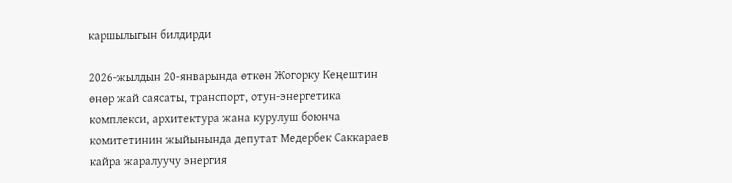каршылыгын билдирди

2026-жылдын 20-январында өткөн Жогорку Кеңештин өнөр жай саясаты, транспорт, отун-энергетика комплекси, архитектура жана курулуш боюнча комитетинин жыйынында депутат Медербек Саккараев кайра жаралуучу энергия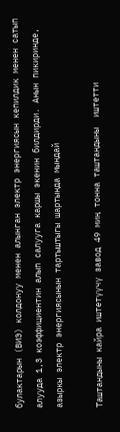булактарын (ВИЭ) колдонуу менен алынган электр энергиясын кепилдик менен сатып алууда 1,3 коэффициентин алып салууга каршы экенин билдирди. Анын пикиринде, азыркы электр энергиясынын тартыштыгы шартында мындай

Таштандыны кайра иштетүүчү завод 49 миң тонна таштандыны  иштетти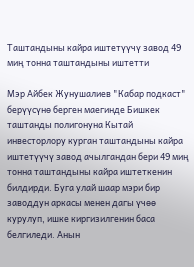Таштандыны кайра иштетүүчү завод 49 миң тонна таштандыны иштетти

Мэр Айбек Жунушалиев "Кабар подкаст" берүүсүнө берген маегинде Бишкек таштанды полигонуна Кытай инвесторлору курган таштандыны кайра иштетүүчү завод ачылгандан бери 49 миң тонна таштандыны кайра иштеткенин билдирди. Буга улай шаар мэри бир заводдун аркасы менен дагы үчөө курулуп, ишке киргизилгенин баса белгиледи. Анын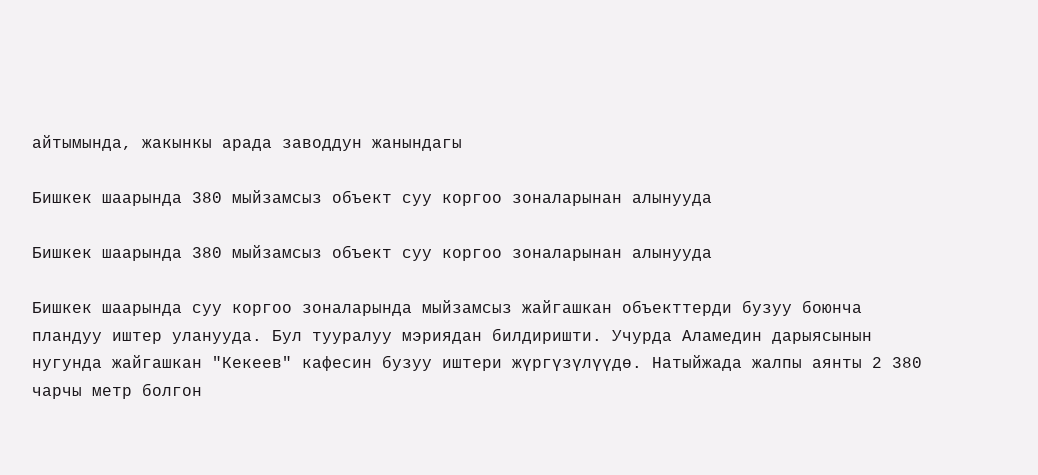айтымында, жакынкы арада заводдун жанындагы

Бишкек шаарында 380 мыйзамсыз объект суу коргоо зоналарынан алынууда

Бишкек шаарында 380 мыйзамсыз объект суу коргоо зоналарынан алынууда

Бишкек шаарында суу коргоо зоналарында мыйзамсыз жайгашкан объекттерди бузуу боюнча пландуу иштер уланууда. Бул тууралуу мэриядан билдиришти. Учурда Аламедин дарыясынын нугунда жайгашкан "Кекеев" кафесин бузуу иштери жүргүзүлүүдө. Натыйжада жалпы аянты 2 380 чарчы метр болгон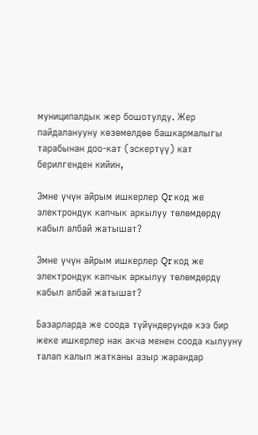муниципалдык жер бошотулду. Жер пайдаланууну көзөмөлдөө башкармалыгы тарабынан доо-кат (эскертүү) кат берилгенден кийин,

Эмне үчүн айрым ишкерлер Qr код же электрондук капчык аркылуу төлөмдөрдү кабыл албай жатышат?

Эмне үчүн айрым ишкерлер Qr код же электрондук капчык аркылуу төлөмдөрдү кабыл албай жатышат?

Базарларда же соода түйүндөрүндө кээ бир жеке ишкерлер нак акча менен соода кылууну талап калып жатканы азыр жарандар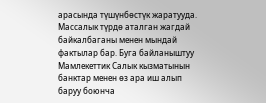арасында түшүнбөстүк жаратууда. Массалык түрдө аталган жагдай байкалбаганы менен мындай фактылар бар. Буга байланыштуу Мамлекеттик Салык кызматынын банктар менен өз ара иш алып баруу боюнча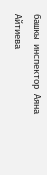башкы инспектор Аяна Айтиева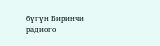бүгүн Биринчи радиого